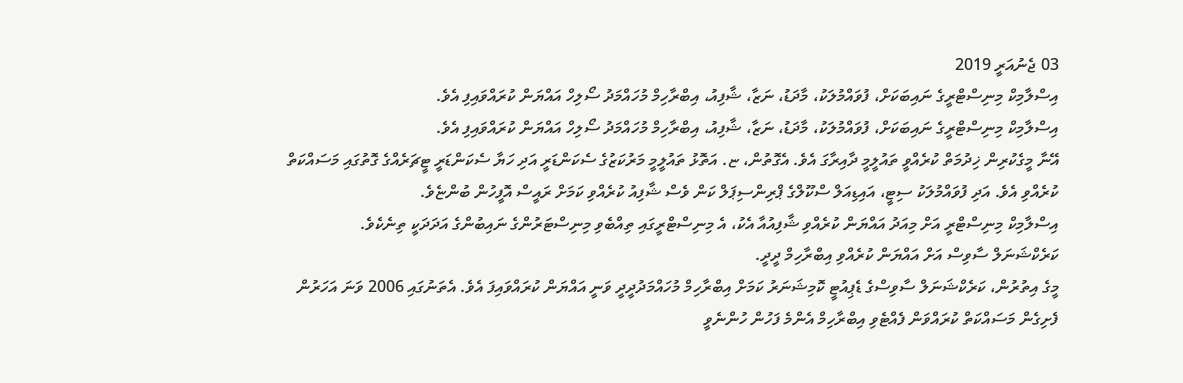03 ޖެނުއަރީ 2019
އިސްލާމިކް މިނިސްޓްރީގެ ނައިބަކަށް، ފުވައްމުލަކު، މާދަޑު، ނަޒާ، ޝާފިއު، އިބްރާހިމް މުހައްމަދު ސޯލިހް އައްޔަން ކުރައްވައިފި އެވެ.
އިސްލާމިކް މިނިސްޓްރީގެ ނައިބަކަށް، ފުވައްމުލަކު، މާދަޑު، ނަޒާ، ޝާފިއު، އިބްރާހިމް މުހައްމަދު ސޯލިހް އައްޔަން ކުރައްވައިފި އެވެ.
އޭނާ މީގެކުރިން ޚިދުމަތް ކުރެއްވީ ތައުލީމީ ދާއިރާގަ އެވެ. އެގޮތުން، ޏ. އަތޮޅު ތައުލީމީ މަރުކަޒުގެ ސެކަންޑަރީ އަދި ހަޔާ ސެކަންޑަރީ ޓީޗަރެއްގެ ގޮތުގައި މަސައްކަތް ކުރެއްވި އެވެ. އަދި ފުވައްމުލަކު ސިޓީ، އައިޑިއަލް ސްކޫލްގެ ޕްރިންސިޕަލް ކަން ވެސް ޝާފިއު ކުރެއްވި ކަމަށް ރައީސް އޮފީހުން ބުންޏެވެ.
އިސްލާމިކް މިނިސްޓްރީ އަށް މިއަދު އައްޔަން ކުރެއްވި ޝާފިއުއާ އެކު، އެ މިނިސްޓްރީގައި ތިއްބެވި މިނިސްޓަރުންގެ ނައިބުންގެ އަދަދަކީ ތިނެކެވެ.
ކަރެކްޝަނަލް ސާވިސް އަށް އައްޔަން ކުރެއްވި އިބްރާހިމް ދީދީ.
މީގެ އިތުރުން، ކަރެކްޝަނަލް ސާވިސްގެ ޑެޕިއުޓީ ކޮމިޝަނަރު ކަމަށް އިބްރާހިމް މުހައްމަދުދީދީ ވަނީ އައްޔަން ކުރައްވައިފަ އެވެ. އެތަނުގައި 2006 ވަނަ އަހަރުން ފެށިގެން މަސައްކަތް ކުރައްވަން ފެއްޓެވި އިބްރާހިމް އެންމެ ފަހުން ހުންނެވީ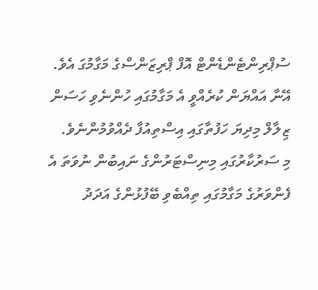ސުޕްރިންޓެންޑެންޓް އޮފް ޕްރިޒަންސްގެ މަގާމުގަ އެވެ.
އޭނާ އައްޔަން ކުރެއްވީ އެ މަގާމުގައި ހުންނެވި ހަސަން ޒިލާލް މިދިޔަ ހަފުތާގައި އިސްތިއުފާ ދެއްވުމުންނެވެ.
މި ސަރުކާރުގައި މިނިސްޓަރުންގެ ނައިބުން ނުވަތަ އެ ފެންވަރުގެ މަގާމުގައި ތިއްބެވި ބޭފުޅުންގެ އަދަދު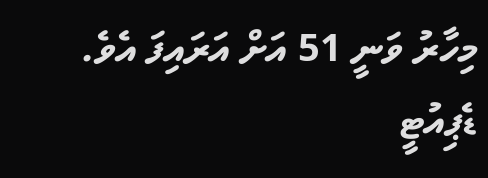މިހާރު ވަނީ 51 އަށް އަރައިފަ އެވެ.
ޑެޕިއުޓީ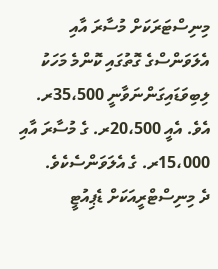މިނިސްޓަރަކަށް މުސާރަ އާއި އެލަވަންސްގެ ގޮތުގައި ކޮންމެ މަހަކު ލިބިވަޑައިގަންނަވާނީ 35،500ރ. އެވެ. އެއީ 20،500ރ. ގެ މުސާރަ އާއި 15،000ރ. ގެ އެލަވަންސެކެވެ.
ދެ މިނިސްޓްރީއަކަށް ޑެޕިއުޓީ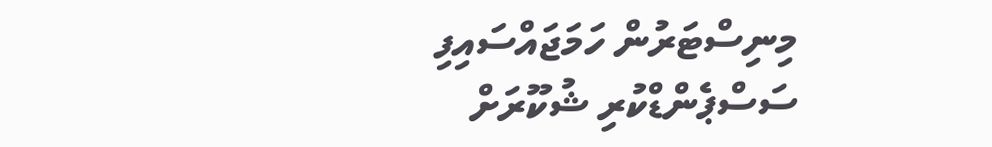މިނިސްޓަރުން ހަމަޖައްސައިފި
ސަސްޕެންޑްކުރި ޝުކޫރަށް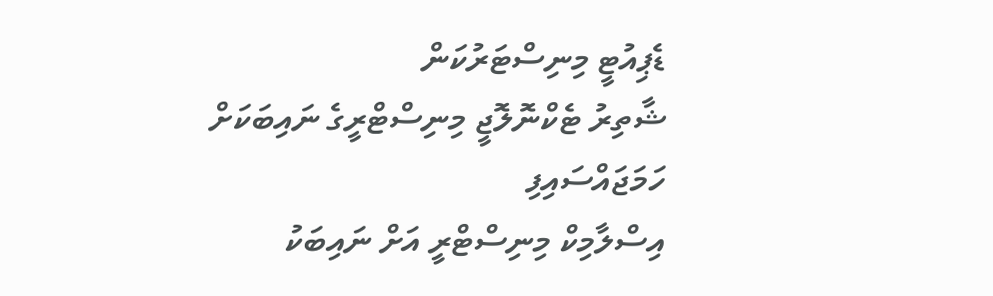ޑެޕިއުޓީ މިނިސްޓަރުކަން
ޝާތިރު ޓެކްނޮލޮޖީ މިނިސްޓްރީގެ ނައިބަކަށް ހަމަޖައްސައިފި
އިސްލާމިކް މިނިސްޓްރީ އަށް ނައިބަކު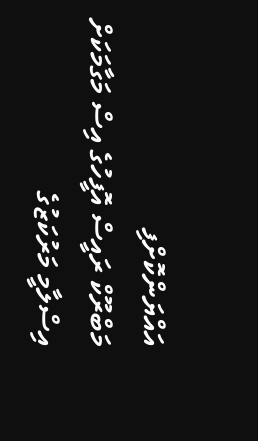އައްޔަންކޮށްފި
މަބްރޫކް ރައީސް އޮފީހުގެ އިސް މަގާމަކަށް
އިސްލާމީ މަރުކަޒުގެ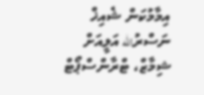އިމާމުކަން ޝެއިޚް ނަސްރުالله އަލީއަށް
ޝިމާޒް، ޓްރާންސްޕޯޓް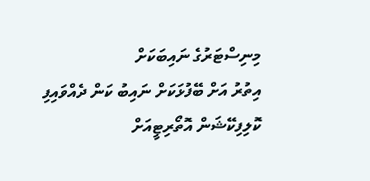މިނިސްޓަރުގެ ނައިބަކަށް
އިތުރު އަށް ބޭފުޅަކަށް ނައިބު ކަން ދެއްވައިފި
ކޮލިފިކޭޝަން އޮތޯރިޓީއަށް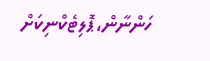ހަންނާން،ޕޮލިޓެކްނިކަށް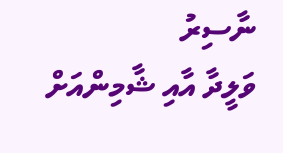ނާސިރު
ވަލީދާ އާއި ޝާމިންއަށް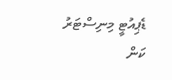ޑެޕިއުޓީ މިނިސްޓަރު ކަން